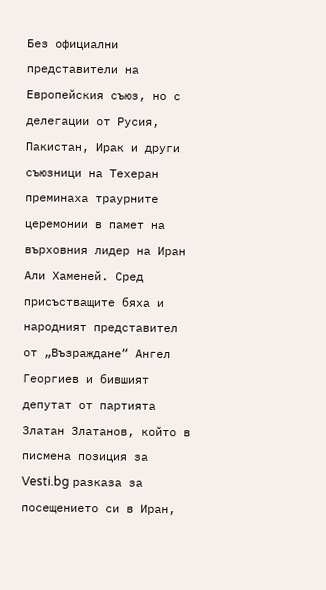Без официални представители на Европейския съюз, но с делегации от Русия, Пакистан, Ирак и други съюзници на Техеран преминаха траурните церемонии в памет на върховния лидер на Иран Али Хаменей. Сред присъстващите бяха и народният представител от „Възраждане“ Ангел Георгиев и бившият депутат от партията Златан Златанов, който в писмена позиция за Vesti.bg разказа за посещението си в Иран,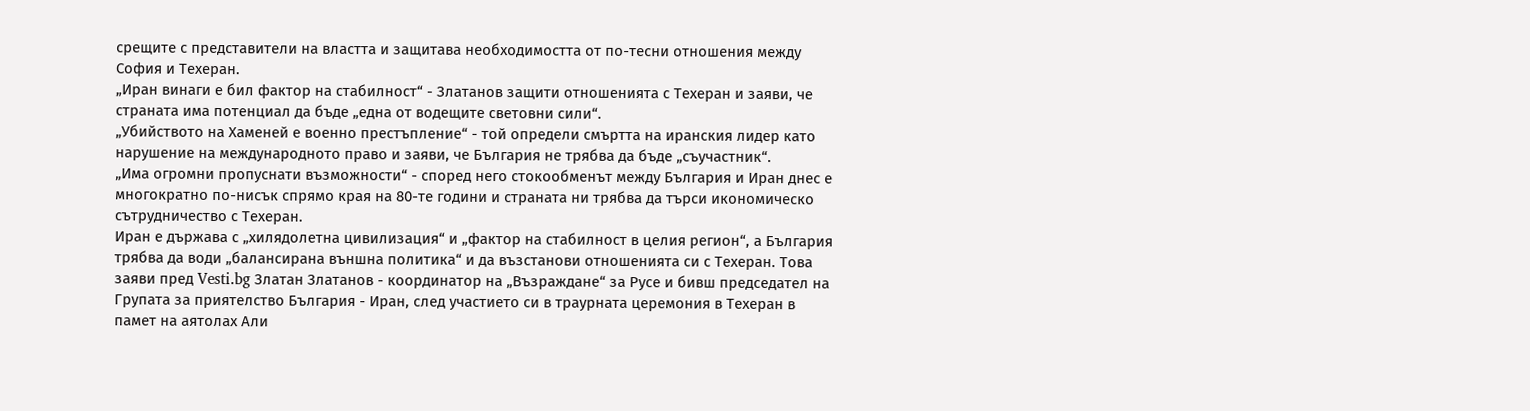срещите с представители на властта и защитава необходимостта от по-тесни отношения между София и Техеран.
„Иран винаги е бил фактор на стабилност“ - Златанов защити отношенията с Техеран и заяви, че страната има потенциал да бъде „една от водещите световни сили“.
„Убийството на Хаменей е военно престъпление“ - той определи смъртта на иранския лидер като нарушение на международното право и заяви, че България не трябва да бъде „съучастник“.
„Има огромни пропуснати възможности“ - според него стокообменът между България и Иран днес е многократно по-нисък спрямо края на 80-те години и страната ни трябва да търси икономическо сътрудничество с Техеран.
Иран е държава с „хилядолетна цивилизация“ и „фактор на стабилност в целия регион“, а България трябва да води „балансирана външна политика“ и да възстанови отношенията си с Техеран. Това заяви пред Vesti.bg Златан Златанов - координатор на „Възраждане“ за Русе и бивш председател на Групата за приятелство България - Иран, след участието си в траурната церемония в Техеран в памет на аятолах Али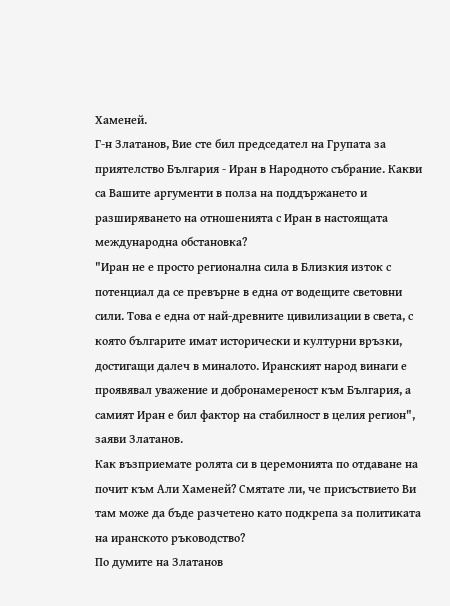Хаменей.
Г-н Златанов, Вие сте бил председател на Групата за приятелство България - Иран в Народното събрание. Какви са Вашите аргументи в полза на поддържането и разширяването на отношенията с Иран в настоящата международна обстановка?
"Иран не е просто регионална сила в Близкия изток с потенциал да се превърне в една от водещите световни сили. Това е една от най-древните цивилизации в света, с която българите имат исторически и културни връзки, достигащи далеч в миналото. Иранският народ винаги е проявявал уважение и добронамереност към България, а самият Иран е бил фактор на стабилност в целия регион", заяви Златанов.
Как възприемате ролята си в церемонията по отдаване на почит към Али Хаменей? Смятате ли, че присъствието Ви там може да бъде разчетено като подкрепа за политиката на иранското ръководство?
По думите на Златанов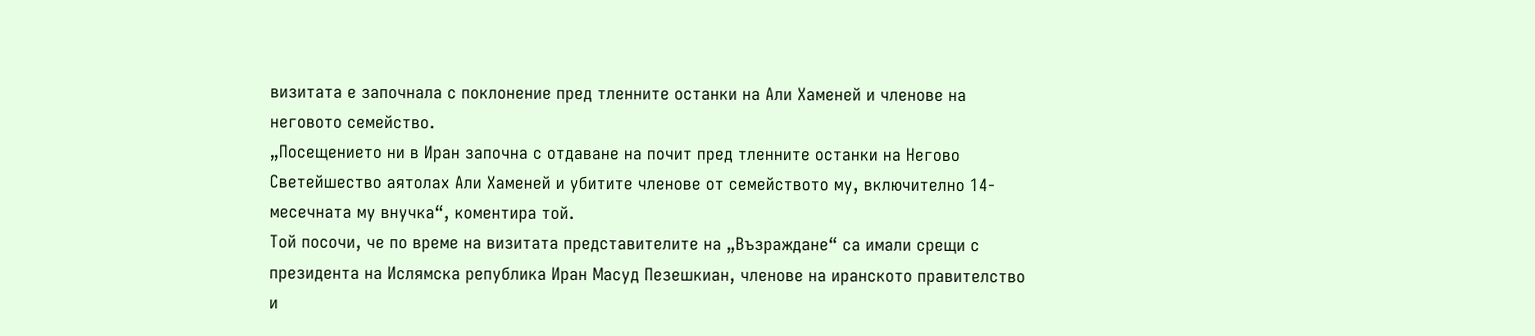визитата е започнала с поклонение пред тленните останки на Али Хаменей и членове на неговото семейство.
„Посещението ни в Иран започна с отдаване на почит пред тленните останки на Негово Светейшество аятолах Али Хаменей и убитите членове от семейството му, включително 14-месечната му внучка“, коментира той.
Той посочи, че по време на визитата представителите на „Възраждане“ са имали срещи с президента на Ислямска република Иран Масуд Пезешкиан, членове на иранското правителство и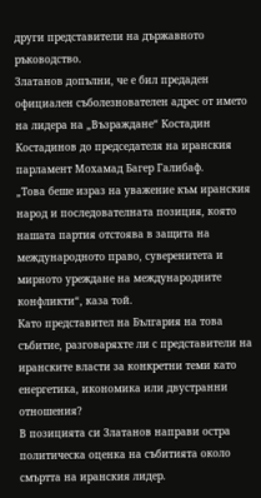други представители на държавното ръководство.
Златанов допълни, че е бил предаден официален съболезнователен адрес от името на лидера на „Възраждане“ Костадин Костадинов до председателя на иранския парламент Мохамад Багер Галибаф.
„Това беше израз на уважение към иранския народ и последователната позиция, която нашата партия отстоява в защита на международното право, суверенитета и мирното уреждане на международните конфликти“, каза той.
Като представител на България на това събитие, разговаряхте ли с представители на иранските власти за конкретни теми като енергетика, икономика или двустранни отношения?
В позицията си Златанов направи остра политическа оценка на събитията около смъртта на иранския лидер.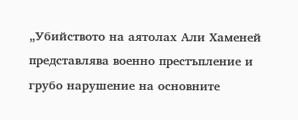„Убийството на аятолах Али Хаменей представлява военно престъпление и грубо нарушение на основните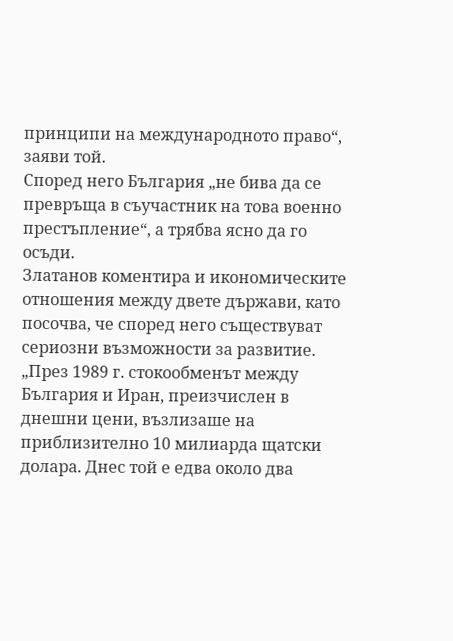принципи на международното право“, заяви той.
Според него България „не бива да се превръща в съучастник на това военно престъпление“, а трябва ясно да го осъди.
Златанов коментира и икономическите отношения между двете държави, като посочва, че според него съществуват сериозни възможности за развитие.
„През 1989 г. стокообменът между България и Иран, преизчислен в днешни цени, възлизаше на приблизително 10 милиарда щатски долара. Днес той е едва около два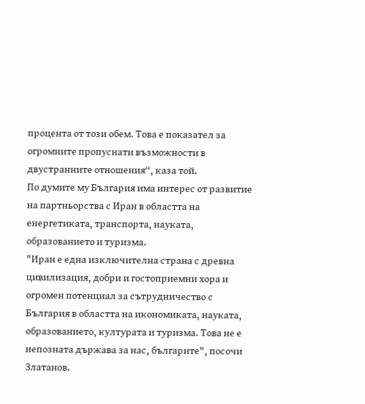процента от този обем. Това е показател за огромните пропуснати възможности в двустранните отношения“, каза той.
По думите му България има интерес от развитие на партньорства с Иран в областта на енергетиката, транспорта, науката, образованието и туризма.
"Иран е една изключителна страна с древна цивилизация, добри и гостоприемни хора и огромен потенциал за сътрудничество с България в областта на икономиката, науката, образованието, културата и туризма. Това не е непозната държава за нас, българите", посочи Златанов.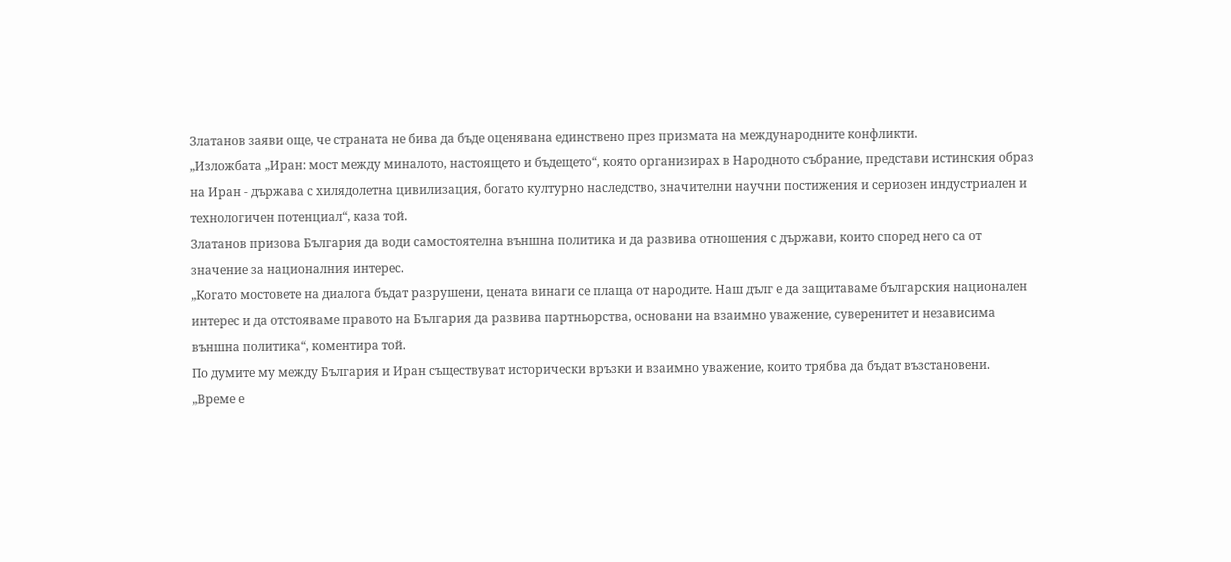Златанов заяви още, че страната не бива да бъде оценявана единствено през призмата на международните конфликти.
„Изложбата „Иран: мост между миналото, настоящето и бъдещето“, която организирах в Народното събрание, представи истинския образ на Иран - държава с хилядолетна цивилизация, богато културно наследство, значителни научни постижения и сериозен индустриален и технологичен потенциал“, каза той.
Златанов призова България да води самостоятелна външна политика и да развива отношения с държави, които според него са от значение за националния интерес.
„Когато мостовете на диалога бъдат разрушени, цената винаги се плаща от народите. Наш дълг е да защитаваме българския национален интерес и да отстояваме правото на България да развива партньорства, основани на взаимно уважение, суверенитет и независима външна политика“, коментира той.
По думите му между България и Иран съществуват исторически връзки и взаимно уважение, които трябва да бъдат възстановени.
„Време е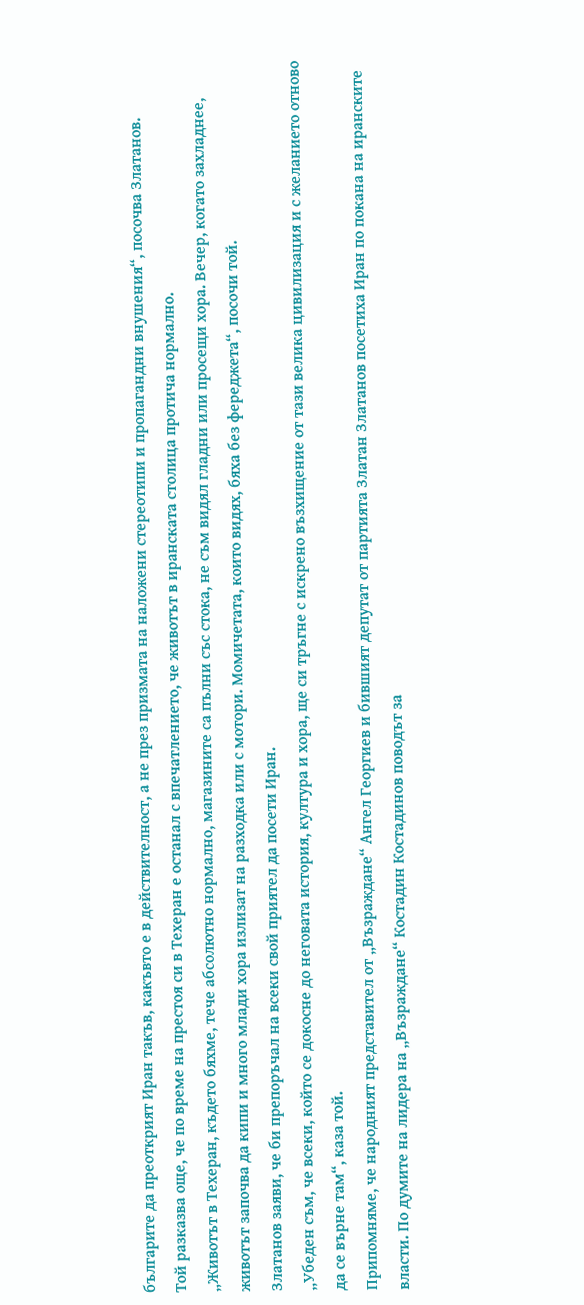българите да преоткрият Иран такъв, какъвто е в действителност, а не през призмата на наложени стереотипи и пропагандни внушения“, посочва Златанов.
Той разказва още, че по време на престоя си в Техеран е останал с впечатлението, че животът в иранската столица протича нормално.
„Животът в Техеран, където бяхме, тече абсолютно нормално, магазините са пълни със стока, не съм видял гладни или просещи хора. Вечер, когато захладнее, животът започва да кипи и много млади хора излизат на разходка или с мотори. Момичетата, които видях, бяха без фереджета“, посочи той.
Златанов заяви, че би препоръчал на всеки свой приятел да посети Иран.
„Убеден съм, че всеки, който се докосне до неговата история, култура и хора, ще си тръгне с искрено възхищение от тази велика цивилизация и с желанието отново да се върне там“, каза той.
Припомняме, че народният представител от „Възраждане“ Ангел Георгиев и бившият депутат от партията Златан Златанов посетиха Иран по покана на иранските власти. По думите на лидера на „Възраждане“ Костадин Костадинов поводът за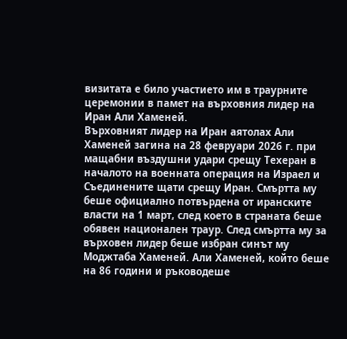визитата е било участието им в траурните церемонии в памет на върховния лидер на Иран Али Хаменей.
Върховният лидер на Иран аятолах Али Хаменей загина на 28 февруари 2026 г. при мащабни въздушни удари срещу Техеран в началото на военната операция на Израел и Съединените щати срещу Иран. Смъртта му беше официално потвърдена от иранските власти на 1 март, след което в страната беше обявен национален траур. След смъртта му за върховен лидер беше избран синът му Моджтаба Хаменей. Али Хаменей, който беше на 86 години и ръководеше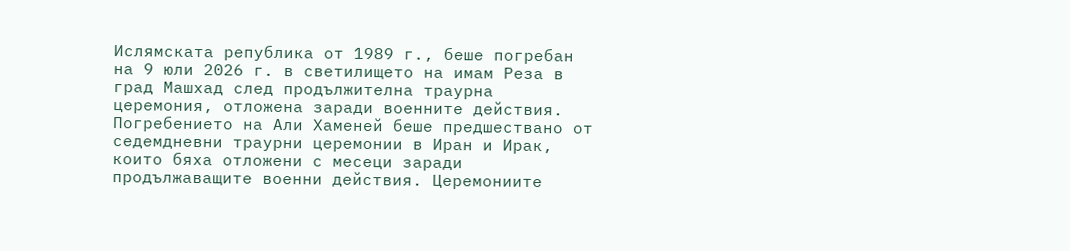Ислямската република от 1989 г., беше погребан на 9 юли 2026 г. в светилището на имам Реза в град Машхад след продължителна траурна церемония, отложена заради военните действия.
Погребението на Али Хаменей беше предшествано от седемдневни траурни церемонии в Иран и Ирак, които бяха отложени с месеци заради продължаващите военни действия. Церемониите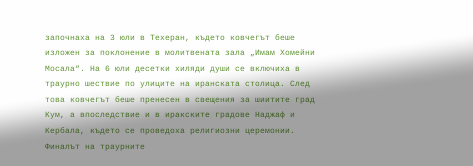започнаха на 3 юли в Техеран, където ковчегът беше изложен за поклонение в молитвената зала „Имам Хомейни Мосала“. На 6 юли десетки хиляди души се включиха в траурно шествие по улиците на иранската столица. След това ковчегът беше пренесен в свещения за шиитите град Кум, а впоследствие и в иракските градове Наджаф и Кербала, където се проведоха религиозни церемонии. Финалът на траурните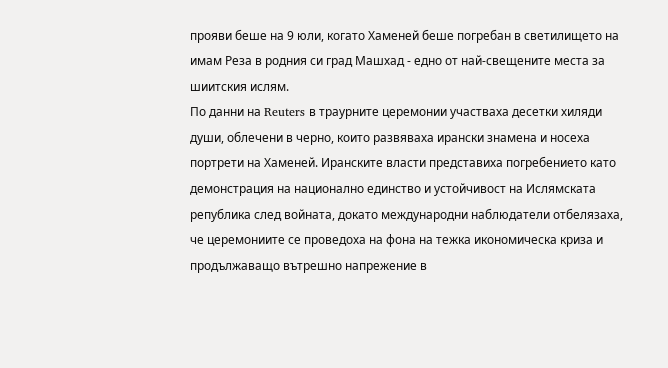прояви беше на 9 юли, когато Хаменей беше погребан в светилището на имам Реза в родния си град Машхад - едно от най-свещените места за шиитския ислям.
По данни на Reuters в траурните церемонии участваха десетки хиляди души, облечени в черно, които развяваха ирански знамена и носеха портрети на Хаменей. Иранските власти представиха погребението като демонстрация на национално единство и устойчивост на Ислямската република след войната, докато международни наблюдатели отбелязаха, че церемониите се проведоха на фона на тежка икономическа криза и продължаващо вътрешно напрежение в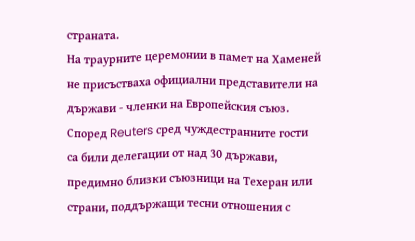страната.
На траурните церемонии в памет на Хаменей не присъстваха официални представители на държави - членки на Европейския съюз. Според Reuters сред чуждестранните гости са били делегации от над 30 държави, предимно близки съюзници на Техеран или страни, поддържащи тесни отношения с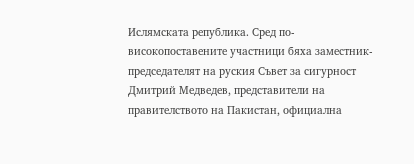Ислямската република. Сред по-високопоставените участници бяха заместник-председателят на руския Съвет за сигурност Дмитрий Медведев, представители на правителството на Пакистан, официална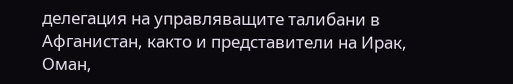делегация на управляващите талибани в Афганистан, както и представители на Ирак, Оман,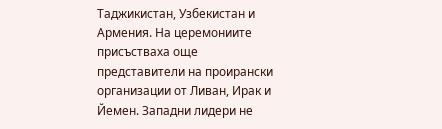Таджикистан, Узбекистан и Армения. На церемониите присъстваха още представители на проирански организации от Ливан, Ирак и Йемен. Западни лидери не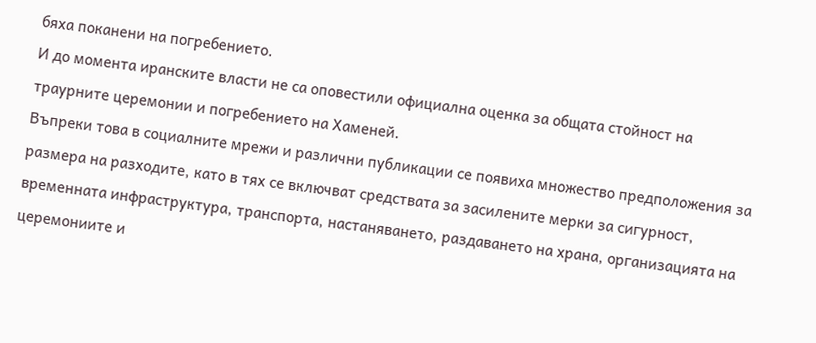бяха поканени на погребението.
И до момента иранските власти не са оповестили официална оценка за общата стойност на траурните церемонии и погребението на Хаменей.
Въпреки това в социалните мрежи и различни публикации се появиха множество предположения за размера на разходите, като в тях се включват средствата за засилените мерки за сигурност, временната инфраструктура, транспорта, настаняването, раздаването на храна, организацията на церемониите и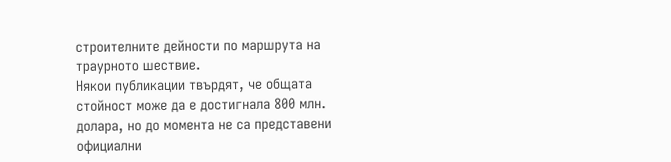строителните дейности по маршрута на траурното шествие.
Някои публикации твърдят, че общата стойност може да е достигнала 800 млн. долара, но до момента не са представени официални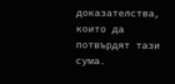доказателства, които да потвърдят тази сума.